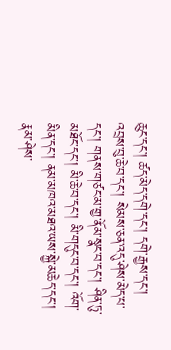ཆུང་དང་། ཚད་མེད་དགེ་དང་། དགེ་རྒྱས་དང་། འབྲས་བུ་ཆེ་བ་དང་། སེམས་ཅན་འདུ་ཤེས་མེད་པ་དང་། གནས་གཙང་མ་གྱ་ནོམ་སྣང་བ་དང་། ཤིན་ཏུ་མཐོང་དང་། མི་ཆེ་བ་དང་། མི་གདུང་བ་དང་། འོག་མིན་དང་། ནམ་མཁའ་མཐའ་ཡས་སྐྱེ་མཆེད་དང་། རྣམ་ཤེས་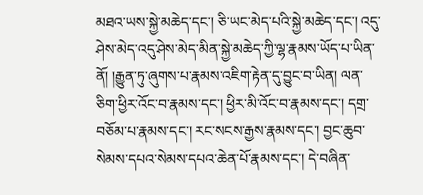མཐའ་ཡས་སྐྱེ་མཆེད་དང་། ཅི་ཡང་མེད་པའི་སྐྱེ་མཆེད་དང་། འདུ་ཤེས་མེད་འདུ་ཤེས་མེད་མིན་སྐྱེ་མཆེད་ཀྱི་ལྷ་རྣམས་ཡོད་པ་ཡིན་ནོ། །རྒྱུན་ཏུ་ཞུགས་པ་རྣམས་འཇིག་རྟེན་དུ་བྱུང་བ་ཡིན། ལན་ཅིག་ཕྱིར་འོང་བ་རྣམས་དང་། ཕྱིར་མི་འོང་བ་རྣམས་དང་། དགྲ་བཅོམ་པ་རྣམས་དང་། རང་སངས་རྒྱས་རྣམས་དང་། བྱང་ཆུབ་སེམས་དཔའ་སེམས་དཔའ་ཆེན་པོ་རྣམས་དང་། དེ་བཞིན་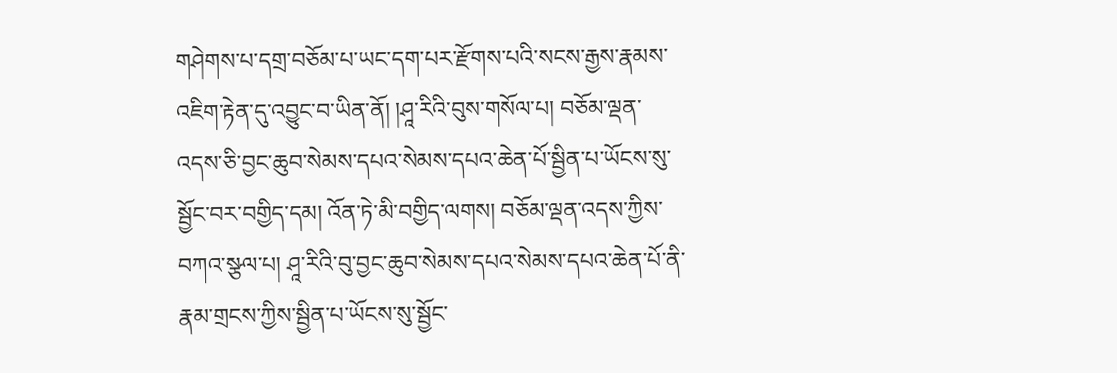གཤེགས་པ་དགྲ་བཅོམ་པ་ཡང་དག་པར་རྫོགས་པའི་སངས་རྒྱས་རྣམས་འཇིག་རྟེན་དུ་འབྱུང་བ་ཡིན་ནོ། །ཤཱ་རིའི་བུས་གསོལ་པ། བཅོམ་ལྡན་འདས་ཅི་བྱང་ཆུབ་སེམས་དཔའ་སེམས་དཔའ་ཆེན་པོ་སྦྱིན་པ་ཡོངས་སུ་སྦྱོང་བར་བགྱིད་དམ། འོན་ཏེ་མི་བགྱིད་ལགས། བཅོམ་ལྡན་འདས་ཀྱིས་བཀའ་སྩལ་པ། ཤཱ་རིའི་བུ་བྱང་ཆུབ་སེམས་དཔའ་སེམས་དཔའ་ཆེན་པོ་ནི་རྣམ་གྲངས་ཀྱིས་སྦྱིན་པ་ཡོངས་སུ་སྦྱོང་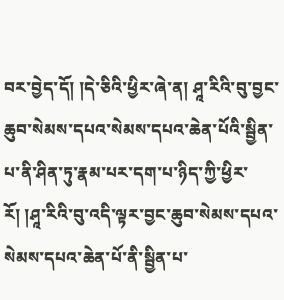བར་བྱེད་དོ། །དེ་ཅིའི་ཕྱིར་ཞེ་ན། ཤཱ་རིའི་བུ་བྱང་ཆུབ་སེམས་དཔའ་སེམས་དཔའ་ཆེན་པོའི་སྦྱིན་པ་ནི་ཤིན་ཏུ་རྣམ་པར་དག་པ་ཉིད་ཀྱི་ཕྱིར་རོ། །ཤཱ་རིའི་བུ་འདི་ལྟར་བྱང་ཆུབ་སེམས་དཔའ་སེམས་དཔའ་ཆེན་པོ་ནི་སྦྱིན་པ་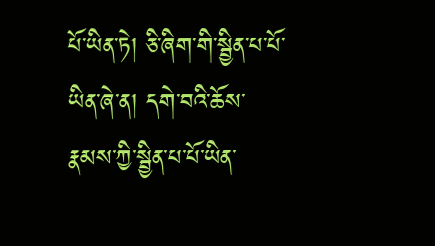པོ་ཡིན་ཏེ། ཅི་ཞིག་གི་སྦྱིན་པ་པོ་ཡིན་ཞེ་ན། དགེ་བའི་ཆོས་རྣམས་ཀྱི་སྦྱིན་པ་པོ་ཡིན་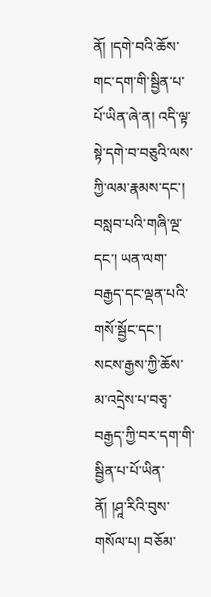ནོ། །དགེ་བའི་ཆོས་གང་དག་གི་སྦྱིན་པ་པོ་ཡིན་ཞེ་ན། འདི་ལྟ་སྟེ་དགེ་བ་བཅུའི་ལས་ཀྱི་ལམ་རྣམས་དང་། བསླབ་པའི་གཞི་ལྔ་དང་། ཡན་ལག་བརྒྱད་དང་ལྡན་པའི་གསོ་སྦྱོང་དང་། སངས་རྒྱས་ཀྱི་ཆོས་མ་འདྲེས་པ་བཅྭ་བརྒྱད་ཀྱི་བར་དག་གི་སྦྱིན་པ་པོ་ཡིན་ནོ། །ཤཱ་རིའི་བུས་གསོལ་པ། བཅོམ་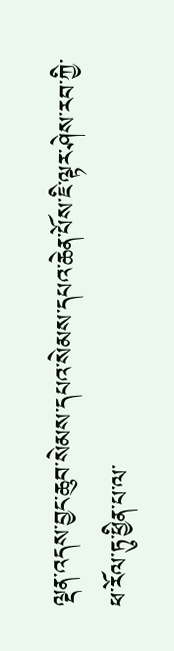ལྡན་འདས་བྱང་ཆུབ་སེམས་དཔའ་སེམས་དཔའ་ཆེན་པོས་ཇི་ལྟར་ཤེས་རབ་ཀྱི་ཕ་རོལ་ཏུ་ཕྱིན་པ་ལ་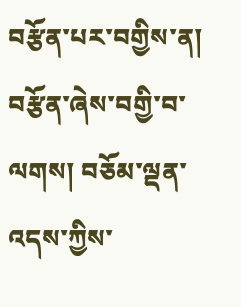བརྩོན་པར་བགྱིས་ན། བརྩོན་ཞེས་བགྱི་བ་ལགས། བཅོམ་ལྡན་འདས་ཀྱིས་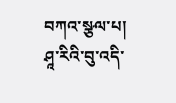བཀའ་སྩལ་པ། ཤཱ་རིའི་བུ་འདི་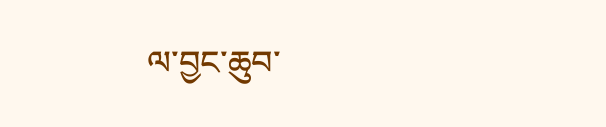ལ་བྱང་ཆུབ་